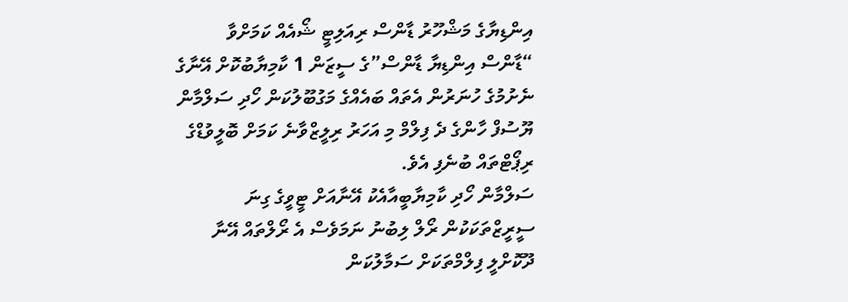އިންޑިޔާގެ މަޝްހޫރު ޑާންސް ރިއަލިޓީ ޝޯއެއް ކަމަށްވާ “ޑާންސް އިންޑިޔާ ޑާންސް”ގެ ސީޒަން 1 ކާމިޔާބުކޮށް އޭނާގެ ނެށުމުގެ ހުނަރުން އެތައް ބައެއްގެ މަގުބޫލުކަން ހޯދި ސަލްމާން ޔޫސުފް ހާންގެ ދެ ފިލްމް މި އަހަރު ރިލީޒްވާނެ ކަމަށް ބޮލީވުޑްގެ ރިޕޯޓްތައް ބުނެފި އެވެ.
ސަލްމާން ހޯދި ކާމިޔާބީއާއެކު އޭނާއަށް ޓީވީގެ ގިނަ ސީރީޒްތަކަކުން ރޯލް ލިބުނު ނަމަވެސް އެ ރޯލްތައް އޭނާ ދޫކޮށްލީ ފިލްމްތަކަށް ސަމާލުކަން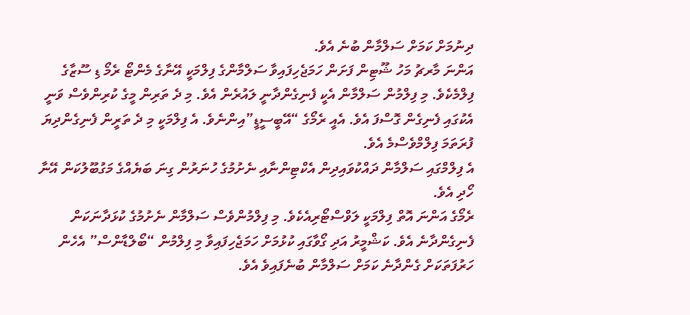ދިނުމަށް ކަމަށް ސަލްމާން ބުނެ އެވެ.
އަންނަ މާރޗު މަހު ޝޫޓިން ފަށަން ހަމަޖެހިފައިވާ ސަލްމާންގެ ފިލްމަކީ އޭނާގެ މެންޓޯ ރެމޯ ޑި ސޫޒާގެ ފިލްމެކެވެ. މި ފިލްމުން ސަލްމާން އެކީ ފެނިގެންދާނީ ލައުރެން އެވެ. މި ދެ ތަރިން މީގެ ކުރިންވެސް ވަނީ އެކުގައި ފެނިގެން ގޮސްފަ އެވެ. އެއީ ރެމޯގެ “އޭބީސީޑީ”އިންނެވެ. އެ ފިލްމަކީ މި ދެ ތަރީން ފެނިގެންދިޔަ ފުރަތަމަ ފިލްމްވެސްމެ އެވެ.
އެ ފިލްމްގައި ސަލްމާން ދައްކުވައިދިން އެކްޓިންނާއި ނެށުމުގެ ހުނަރުން ގިނަ ބަޔެއްގެ މަގުބޫލުކަން އޭނާ ހޯދި އެވެ.
ރެމޯގެ އަންނަ އޮތް ފިލްމަކީ ލަވްސްޓޯރިއެކެވެ. މި ފިލްމުންވެސް ސަލްމާން ނެށުމުގެ ކުޅަދާނަކަން ފެނިގެންދާނެ އެވެ. ކަޝްމީރު އަދި ގޯވާގައި ކުޅުމަށް ހަމަޖެހިފައިވާ މި ފިލްމުން “ބޯލްޑާންސް” އެހެން ހަރުފަތަކަށް ގެންދާނެ ކަމަށް ސަލްމާން ބުނެފައިވެ އެވެ.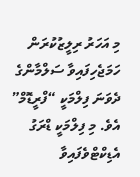މި އަހަރު ރިލީޒުކުރަން ހަމަޖެހިފައިވާ ސަލްމާންގެ ދެވަނަ ފިލްމަކީ “ފްރީޑޮމް” އެވެ. މި ފިލްމަކީ ޑްރަގު އެޑިކްޓްވެފައިވާ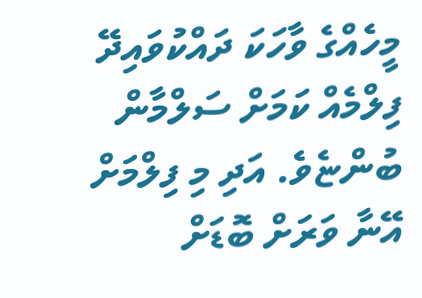މީހެއްގެ ވާހަކަ ދައްކުވައިދޭ ފިލްމެއް ކަމަށް ސަލްމާން ބުންޏެވެ. އަދި މި ފިލްމަށް އޭނާ ވަރަށް ބޮޑަށް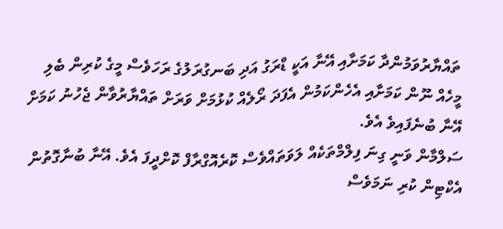ތައްޔާރުވަމުންދާ ކަމަށާއި އޭނާ އަކީ ޑްރަގު އަދި ބަނގުރަލުގެ ރަހަވެސް މީގެ ކުރިން ބެލި މީހެއް ނޫން ކަމަށާއި އެހެންކަމުން އެފަދަ ރޯލެއް ކުޅުމަށް ވަރަށް ތައްޔާރުވާން ޖެހުނު ކަމަށް އޭނާ ބުނެފައިވެ އެވެ.
ސަލްމާން ވަނީ ގިނަ ފިލްމްތަކެއް ލަވަތައްވެސް ކޮރެއޮގްރާފް ކޮށްދީފަ އެވެ. އޭނާ ބުނާގޮތުން އެކްޓިން ކުރި ނަމަވެސް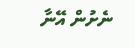ނެށުން އޭނާ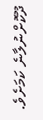ދޫކޮށްނުލާނެ ކަމަށެވެ.